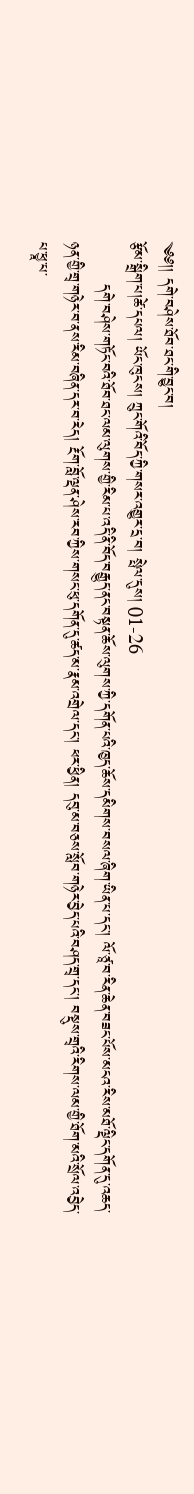༄༅།། དགེ་བཤེས་ཐོབ་ཐང་གི་བྱུང་བ།
རྩོམ་སྒྲིག་པ།ཚེ་དཔལ། ཡོང་ཁུངས། ཀྲུང་གོའི་བོད་ཀྱི་གསར་འགྱུར་དྲ་བ། སྤེལ་དུས། 01-26
        དགེ་བཤེས་གཏོང་བའི་ཐོབ་ཐང་ལམ་ལུགས་གྱི་རིམ་པ་འདི་ནི་བོད་བརྒྱུད་ནང་བསྟན་ཆོས་ལུགས་ཀྱི་དགོན་པའི་ཁྱད་ཆོས་དམིགས་བསལ་ཞིག་ཡིན་པ་དང་། ལོ་ཙཱ་བ་རིན་ཆེན་བཟང་པོས་མངའ་རིས་མཐོ་ལྡིང་དགོན་དུ་འཆད་ཉན་གྱི་གྲྭ་གཉེར་བ་ནས་རིམ་བཞིན་དར་བ་རེད། རྔོག་བློ་ལྡན་ཤེས་རབ་ཀྱིས་གསང་ཕུ་དགོན་དུ་ཚད་མ་རྣམ་འགྲེལ་དང་། ཕར་ཕྱིན། དབུ་མ་བཅས་སློབ་གཉེར་བྱེད་པའི་བཤད་གྲྭ་དང་། བསྡུས་གྲྭའི་རིགས་ལམ་གྱི་ཐོག་མའི་སྲོལ་འབྱེད་པ་ཕྱཱ་པ་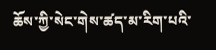ཆོས་ཀྱི་སེང་གེས་ཚད་མ་རིག་པའི་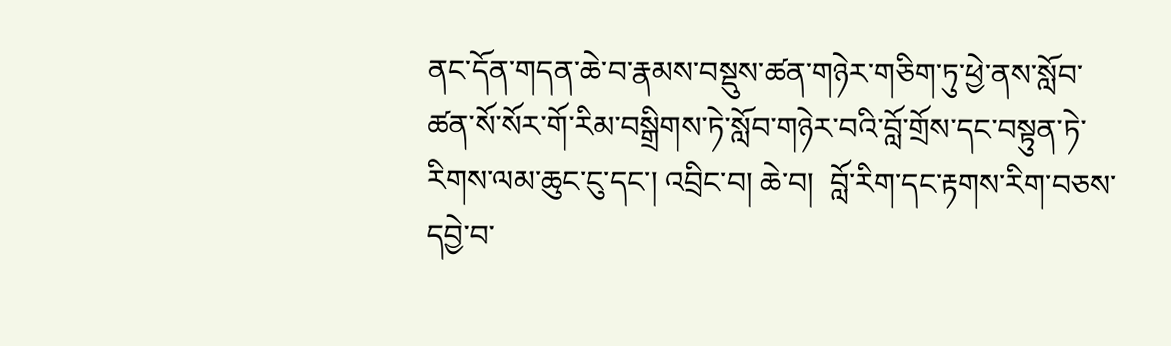ནང་དོན་གདན་ཆེ་བ་རྣམས་བསྡུས་ཚན་གཉེར་གཅིག་ཏུ་ཕྱེ་ནས་སློབ་ཚན་སོ་སོར་གོ་རིམ་བསྒྲིགས་ཏེ་སློབ་གཉེར་བའི་བློ་གྲོས་དང་བསྟུན་ཏེ་རིགས་ལམ་ཆུང་ངུ་དང་། འབྲིང་བ། ཆེ་བ།  བློ་རིག་དང་རྟགས་རིག་བཅས་དབྱེ་བ་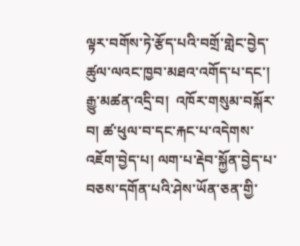ལྟར་བགོས་ཏེ་རྩོད་པའི་བགྲོ་གླེང་བྱེད་ཚུལ་ལའང་ཁྱབ་མཐའ་འགོད་པ་དང་། རྒྱུ་མཚན་འདྲི་བ།  འཁོར་གསུམ་བསྐོར་བ། ཚ་ཕུལ་བ་དང་རྐང་པ་འདེགས་འཇོག་བྱེད་པ། ལག་པ་རྡེབ་སྐྱོན་བྱེད་པ་བཅས་དགོན་པའི་ཤེས་ཡོན་ཅན་གྱི་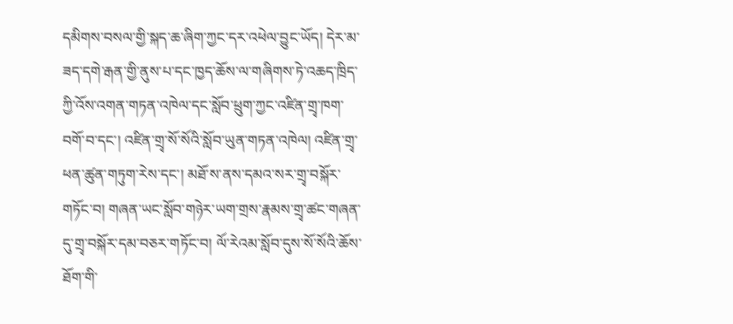དམིགས་བསལ་གྱི་སྐད་ཆ་ཞིག་ཀྱང་དར་འཕེལ་བྱུང་ཡོད། དེར་མ་ཟད་དགེ་རྒན་གྱི་ནུས་པ་དང་ཁྱད་ཆོས་ལ་གཞིགས་ཏེ་འཆད་ཁྲིད་ཀྱི་འོས་འགན་གཏན་འཁེལ་དང་སློབ་ཕྲུག་ཀྱང་འཛིན་གྲྭ་ཁག་བགོ་བ་དང་། འཛིན་གྲྭ་སོ་སོའི་སློབ་ཡུན་གཏན་འཁེལ། འཛིན་གྲྭ་ཕན་ཚུན་གཏུག་རེས་དང་། མཐོ་ས་ནས་དམའ་སར་གྲྭ་བསྐོར་གཏོང་བ། གཞན་ཡང་སློབ་གཉེར་ཡག་གྲས་རྣམས་གྲྭ་ཚང་གཞན་དུ་གྲྭ་བསྐོར་དམ་བཅར་གཏོང་བ། ལོ་རེའམ་སློབ་དུས་སོ་སོའི་ཆོས་ཐོག་གི་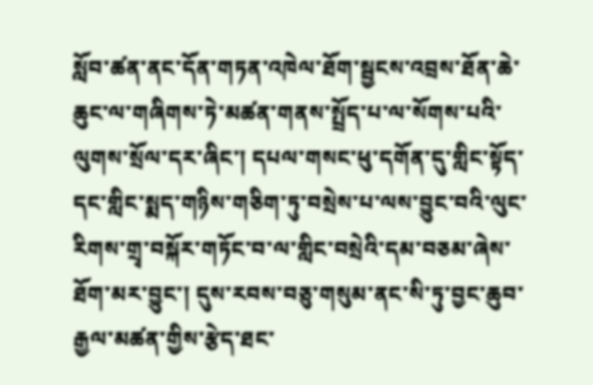སློབ་ཚན་ནང་དོན་གཏན་འཁེལ་ཐོག་སྦྱངས་འབྲས་ཐོན་ཆེ་ཆུང་ལ་གཞིགས་ཏེ་མཚན་གནས་སྤྲོད་པ་ལ་སོགས་པའི་ལུགས་སྲོལ་དར་ཞིང་། དཔལ་གསང་ཕུ་དགོན་དུ་གླིང་སྟོད་དང་གླིང་སྨད་གཉིས་གཅིག་ཏུ་བསྲེས་པ་ལས་བྱུང་བའི་ལུང་རིགས་གྲྭ་བསྐོར་གཏོང་བ་ལ་གླིང་བསྲེའི་དམ་བཅམ་ཞེས་ཐོག་མར་བྱུང་། དུས་རབས་བཅུ་གསུམ་ནང་སི་ཏུ་བྱང་ཆུབ་རྒྱལ་མཚན་གྱིས་རྩེད་ཐང་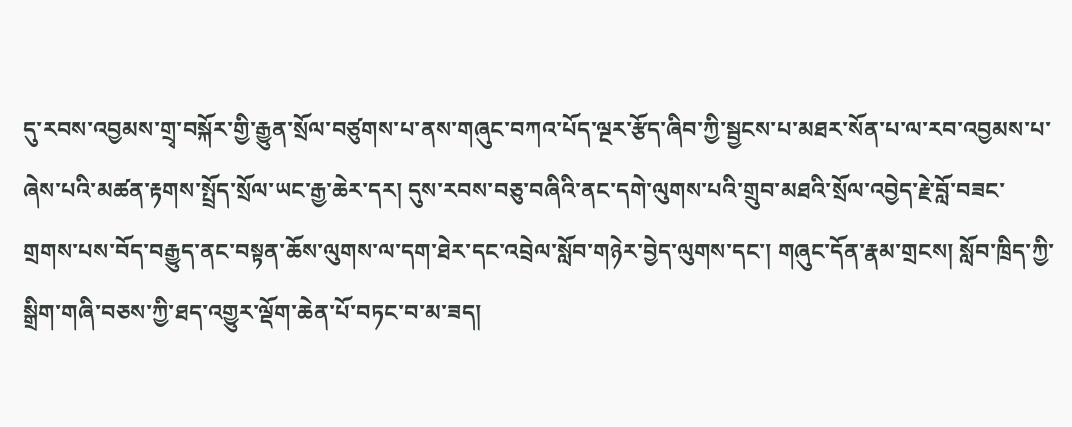དུ་རབས་འབྱམས་གྲྭ་བསྐོར་གྱི་རྒྱུན་སྲོལ་བཙུགས་པ་ནས་གཞུང་བཀའ་པོད་ལྔར་རྩོད་ཞིབ་ཀྱི་སྦྱངས་པ་མཐར་སོན་པ་ལ་རབ་འབྱམས་པ་ཞེས་པའི་མཚན་རྟགས་སྤྲོད་སྲོལ་ཡང་རྒྱ་ཆེར་དར། དུས་རབས་བཅུ་བཞིའི་ནང་དགེ་ལུགས་པའི་གྲུབ་མཐའི་སྲོལ་འབྱེད་རྗེ་བློ་བཟང་གྲགས་པས་བོད་བརྒྱུད་ནང་བསྟན་ཆོས་ལུགས་ལ་དག་ཐེར་དང་འབྲེལ་སློབ་གཉེར་བྱེད་ལུགས་དང་། གཞུང་དོན་རྣམ་གྲངས། སློབ་ཁྲིད་ཀྱི་སྒྲིག་གཞི་བཅས་ཀྱི་ཐད་འགྱུར་ལྡོག་ཆེན་པོ་བཏང་བ་མ་ཟད།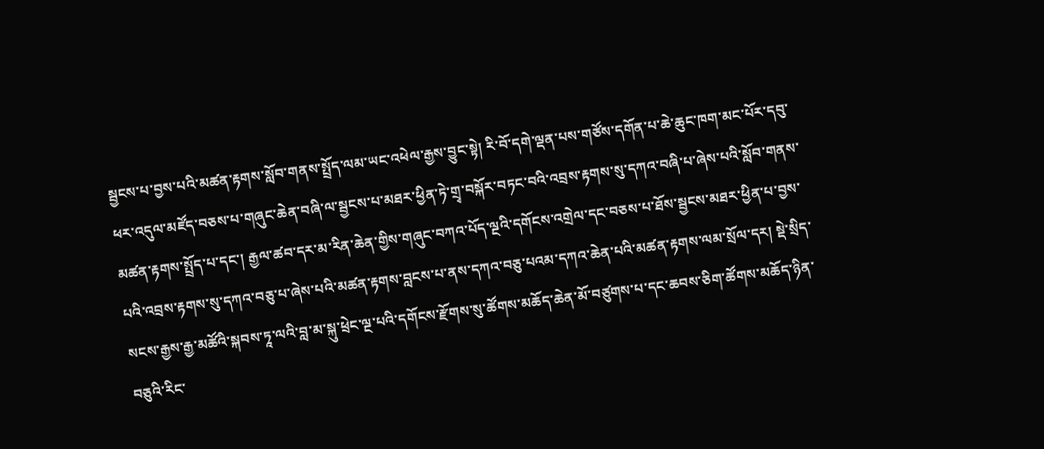སྦྱངས་པ་བྱས་པའི་མཚན་རྟགས་སློབ་གནས་སྤྲོད་ལམ་ཡང་འཕེལ་རྒྱས་བྱུང་སྟེ། རི་བོ་དགེ་ལྡན་པས་གཙོས་དགོན་པ་ཆེ་ཆུང་ཁག་མང་པོར་དབུ་ཕར་འདུལ་མཛོད་བཅས་པ་གཞུང་ཆེན་བཞི་ལ་སྦྱངས་པ་མཐར་ཕྱིན་ཏེ་གྲྭ་བསྐོར་བཏང་བའི་འབྲས་རྟགས་སུ་དཀའ་བཞི་པ་ཞེས་པའི་སློབ་གནས་མཚན་རྟགས་སྤྲོད་པ་དང་། རྒྱལ་ཚབ་དར་མ་རིན་ཆེན་གྱིས་གཞུང་བཀའ་པོད་ལྔའི་དགོངས་འགྲེལ་དང་བཅས་པ་ཐོས་སྦྱངས་མཐར་ཕྱིན་པ་བྱས་པའི་འབྲས་རྟགས་སུ་དཀའ་བཅུ་པ་ཞེས་པའི་མཚན་རྟགས་བླངས་པ་ནས་དཀའ་བཅུ་པའམ་དཀའ་ཆེན་པའི་མཚན་རྟགས་ལམ་སྲོལ་དར། སྡེ་སྲིད་སངས་རྒྱས་རྒྱ་མཚོའི་སྐབས་ཏཱ་ལའི་བླ་མ་སྐུ་ཕྲེང་ལྔ་པའི་དགོངས་རྫོགས་སུ་ཚོགས་མཆོད་ཆེན་མོ་བཙུགས་པ་དང་ཆབས་ཅིག་ཚོགས་མཆོད་ཉིན་བཅུའི་རིང་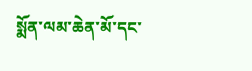སྨོན་ལམ་ཆེན་མོ་དང་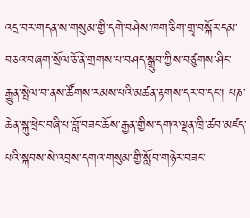འདྲ་བར་གདན་ས་གསུམ་གྱི་དགེ་བཤེས་ཁག་ཅིག་གྲྭ་བསྐོར་དམ་བཅའ་བཞག་སྲོལ་ཅོ་ནེ་གྲགས་པ་བཤད་སྒྲུབ་ཀྱིས་བཙུགས་ཤིང་རྒྱུན་སྤེལ་བ་ནས་ཚོགས་རམས་པའི་མཚན་རྟགས་དར་བ་དང་། པཎ་ཆེན་སྐུ་ཕྲེང་བཞི་པ་བློ་བཟང་ཆོས་རྒྱན་གྱིས་དགའ་ལྡན་ཁྲི་ཚབ་མཛད་པའི་སྐབས་སེ་འབྲས་དགའ་གསུམ་གྱི་སློབ་གཉེར་བཟང་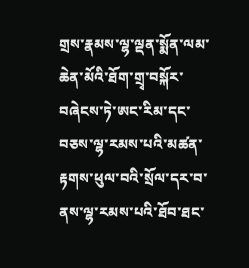གྲས་རྣམས་ལྷ་ལྡན་སྨོན་ལམ་ཆེན་མོའི་ཐོག་གྲྭ་བསྐོར་བཞེངས་ཏེ་ཨང་རིམ་དང་བཅས་ལྷ་རམས་པའི་མཚན་རྟགས་ཕུལ་བའི་སྲོལ་དར་བ་ནས་ལྷ་རམས་པའི་ཐོབ་ཐང་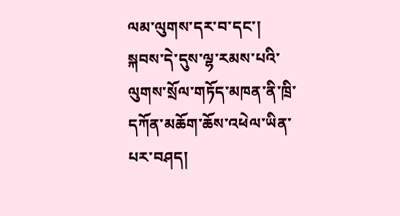ལམ་ལུགས་དར་བ་དང་། སྐབས་དེ་དུས་ལྷ་རམས་པའི་ལུགས་སྲོལ་གཏོད་མཁན་ནི་ཁྲི་དཀོན་མཆོག་ཆོས་འཕེལ་ཡིན་པར་བཤད།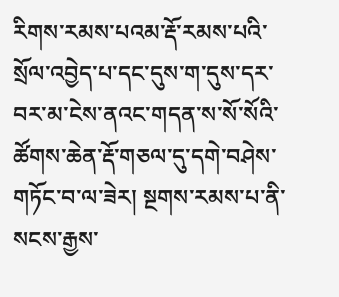རིགས་རམས་པའམ་རྡོ་རམས་པའི་སྲོལ་འབྱེད་པ་དང་དུས་ག་དུས་དར་བར་མ་ངེས་ནའང་གདན་ས་སོ་སོའི་ཚོགས་ཆེན་རྡོ་གཅལ་དུ་དགེ་བཤེས་གཏོང་བ་ལ་ཟེར། སྔགས་རམས་པ་ནི་སངས་རྒྱས་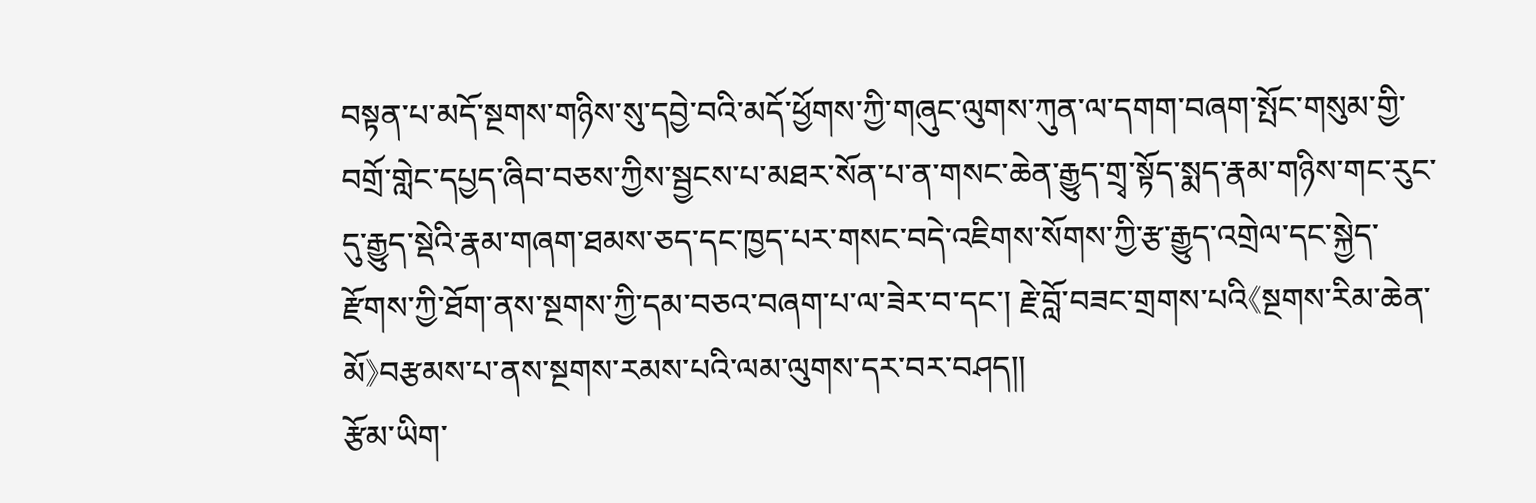བསྟན་པ་མདོ་སྔགས་གཉིས་སུ་དབྱེ་བའི་མདོ་ཕྱོགས་ཀྱི་གཞུང་ལུགས་ཀུན་ལ་དགག་བཞག་སྤོང་གསུམ་གྱི་བགྲོ་གླེང་དཔྱད་ཞིབ་བཅས་ཀྱིས་སྦྱངས་པ་མཐར་སོན་པ་ན་གསང་ཆེན་རྒྱུད་གྲྭ་སྟོད་སྨད་རྣམ་གཉིས་གང་རུང་དུ་རྒྱུད་སྡེའི་རྣམ་གཞག་ཐམས་ཅད་དང་ཁྱད་པར་གསང་བདེ་འཇིགས་སོགས་ཀྱི་རྩ་རྒྱུད་འགྲེལ་དང་སྐྱེད་རྫོགས་ཀྱི་ཐོག་ནས་སྔགས་ཀྱི་དམ་བཅའ་བཞག་པ་ལ་ཟེར་བ་དང་། རྗེ་བློ་བཟང་གྲགས་པའི《སྔགས་རིམ་ཆེན་མོ》བརྩམས་པ་ནས་སྔགས་རམས་པའི་ལམ་ལུགས་དར་བར་བཤད།།
རྩོམ་ཡིག་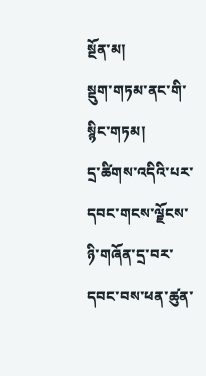སྔོན་མ།
སྡུག་གཏམ་ནང་གི་སྙིང་གཏམ།
དྲ་ཚིགས་འདིའི་པར་དབང་གངས་ལྗོངས་ཉི་གཞོན་དྲ་བར་དབང་བས་ཕན་ཚུན་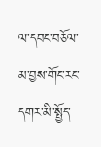ལ་དབང་བཅོལ་མ་བྱས་གོང་རང་དགར་མི་སྤྱོད་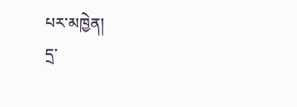པར་མཁྱེན།
དྲ་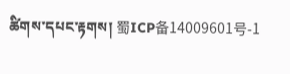ཚིགས་དཔང་རྟགས། 蜀ICP备14009601号-1